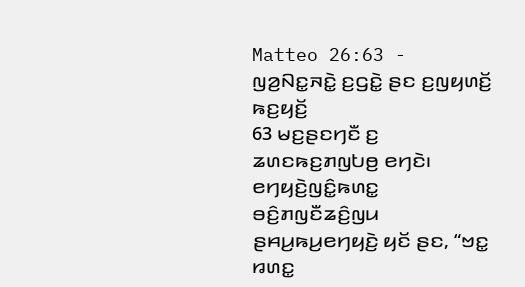Matteo 26:63 - ꤜꤤ꤬ꤡꤢ꤭ꤏꤢꤧ꤭ ꤢ꤬ꤞꤢꤧ꤭ ꤔꤢ ꤢ꤬ꤜꤟꤛꤢꤩ꤬ ꤒꤢ꤬ꤟꤢꤩ꤬
63 ꤗꤢ꤬ꤔꤢꤚꤢꤪ ꤢ꤬ ꤘꤛꤢꤒꤢ꤬ꤊꤜꤝꤥ꤬ ꤕꤚꤢꤧ꤯ ꤕꤚꤟꤢꤧ꤬ꤜꤢꤨ꤭ꤒꤛꤢ꤭ ꤋꤢꤨ꤬ꤊꤜꤢꤪꤘꤢꤨ꤬ꤜꤣ ꤔꤌꤣ꤬ꤒꤣ꤬ꤕꤚꤟꤢꤧ꤬ ꤟꤢꤩ ꤔꤢ, “ꤠꤢ꤭ ꤙꤛꤢ꤭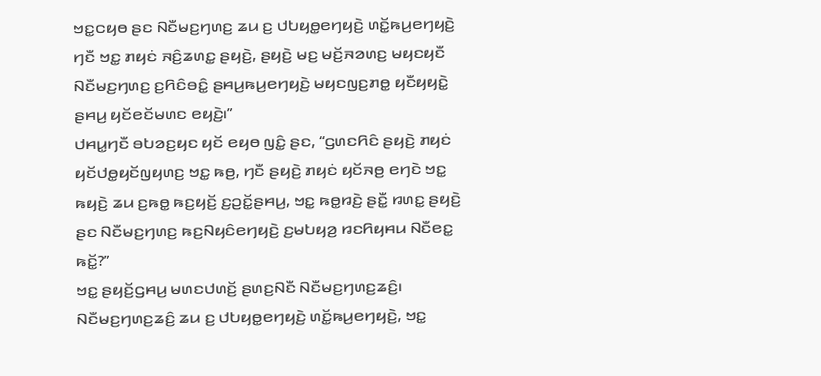ꤠꤢ꤭ꤍꤟꤥ ꤔꤢ ꤡꤢꤪꤗꤢ꤬ꤚꤛꤢ꤬ ꤘꤣ ꤢ꤬ ꤓꤝꤟꤥ꤭ꤕꤚꤟꤢꤧ꤬ ꤛꤢꤩ꤭ꤒꤣ꤬ꤕꤚꤟꤢꤧ꤬ ꤚꤢꤪ ꤠꤢ꤭ ꤊꤟꤢꤦ ꤏꤢꤨ꤬ꤘꤛꤢ꤭ ꤔꤟꤢꤧ꤬, ꤔꤟꤢꤧ꤬ ꤗꤢ꤬ ꤗꤢꤩ꤬ꤏꤤꤛꤢ꤬ ꤗꤟꤢꤟꤢꤪ ꤡꤢꤪꤗꤢ꤬ꤚꤛꤢ꤬ ꤢ꤬ꤖꤢꤨꤋꤢꤨ꤭ ꤔꤌꤣ꤬ꤒꤣ꤬ꤕꤚꤟꤢꤧ꤬ ꤗꤟꤢꤜꤢ꤬ꤊꤥ꤭ ꤟꤢꤪꤟꤟꤢꤧ꤭ ꤔꤌꤣ꤬ ꤟꤢꤩꤕꤢꤩꤗꤛꤢ ꤕꤟꤢꤧ꤬꤯”
ꤓꤌꤣ꤭ꤚꤢꤪ ꤋꤝꤤꤢ꤬ꤟꤢ ꤟꤢꤩ ꤕꤟꤥ ꤜꤢꤨ꤭ ꤔꤢ, “ꤞꤛꤢꤖꤢꤨ ꤔꤟꤢꤧ꤬ ꤊꤟꤢꤦ ꤟꤢꤩꤓꤥ꤭ꤟꤢꤩꤜꤟꤛꤢ꤬ ꤠꤢ꤭ ꤒꤥ꤬, ꤚꤢꤪ ꤔꤟꤢꤧ꤬ ꤊꤟꤢꤦ ꤟꤢꤩꤏꤥ꤬ ꤕꤚꤢꤧ ꤠꤢ꤭ ꤒꤟꤢꤧ꤬ ꤘꤣ ꤢ꤬ꤒꤥ꤭ ꤒꤢ꤬ꤟꤢꤩ꤬ ꤢ꤬ꤑꤢꤩ꤭ꤔꤌꤣ꤬, ꤠꤢ꤭ ꤒꤥ꤭ꤙꤢꤧ꤬ ꤔꤢꤪ꤭ ꤙꤛꤢ꤭ ꤔꤟꤢꤧ꤬ ꤔꤢ ꤡꤢꤪꤗꤢ꤬ꤚꤛꤢ꤬ ꤒꤢ꤬ꤡꤟꤢꤨꤕꤚꤟꤢꤧ꤬ ꤢ꤬ꤗꤝꤟꤤ꤬ ꤙꤢꤖꤟꤌꤣ ꤡꤢꤪꤕꤢ꤭ ꤒꤢꤩ꤭?”
ꤠꤢ꤭ ꤔꤟꤢꤩ꤬ꤞꤌꤣ꤬ ꤗꤛꤢꤓꤛꤢꤩ꤬ ꤔꤛꤢ꤬ꤡꤢꤪ ꤡꤢꤪꤗꤢ꤬ꤚꤛꤢ꤬ꤘꤢꤨ꤬꤯ ꤡꤢꤪꤗꤢ꤬ꤚꤛꤢ꤬ꤘꤢꤨ꤬ ꤘꤣ ꤢ꤬ ꤓꤝꤟꤥ꤭ꤕꤚꤟꤢꤧ꤬ ꤛꤢꤩ꤭ꤒꤣ꤬ꤕꤚꤟꤢꤧ꤬, ꤠꤢ꤭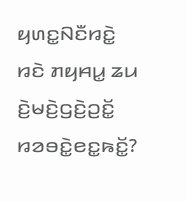ꤟꤛꤢ꤭ꤡꤢꤪꤙꤢꤧ꤭ ꤙꤢꤧ ꤊꤟꤌꤣ꤭ ꤘꤣ ꤢꤧ꤬ꤗꤢꤧ꤬ꤞꤢꤧ꤬ꤑꤢꤩ꤭ ꤙꤤꤋꤢꤧ꤭ꤕꤢ꤭ꤒꤢꤩ꤭?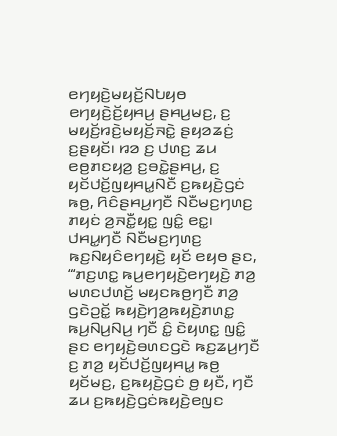ꤕꤚꤟꤢꤧ꤬ꤗꤟꤢꤩ꤬ꤡꤝꤟꤥ ꤕꤚꤟꤢꤧ꤬ꤢꤩ꤬ꤟꤌꤣ꤬ ꤔꤌꤣ꤬ꤗꤢ꤬, ꤢ꤬ ꤗꤟꤢꤩ꤬ꤙꤢꤧ꤬ꤗꤟꤢꤩ꤬ꤏꤢꤧ꤭ ꤔꤟꤤꤘꤢꤦ꤬ ꤢ꤬ꤔꤟꤢꤩ꤯ ꤙꤤ ꤢ꤬ ꤓꤛꤢ꤬ ꤘꤣ ꤕꤥ꤬ꤊꤢꤟꤤ꤬ ꤢ꤬ꤋꤢꤧ꤭ꤔꤌꤣ꤬, ꤢ꤬ ꤟꤢꤩꤓꤢꤩ꤬ꤜꤟꤌꤣ꤭ꤡꤢꤪ ꤢ꤬ꤒꤟꤢꤧ꤬ꤞꤢꤦ ꤒꤥ꤬, ꤖꤢꤨꤔꤌꤣ꤬ꤚꤢꤪ ꤡꤢꤪꤗꤢ꤬ꤚꤛꤢ꤬ ꤊꤟꤢꤦ ꤤ꤬ꤏꤢꤪ꤭ꤟꤢ꤭ ꤜꤢꤨ꤭ ꤕꤢ꤭꤯
ꤓꤌꤣ꤭ꤚꤢꤪ ꤡꤢꤪꤗꤢ꤬ꤚꤛꤢ꤬ ꤒꤢ꤬ꤡꤟꤢꤨꤕꤚꤟꤢꤧ꤬ ꤟꤢꤩ ꤕꤟꤥ ꤔꤢ, “‘ꤊꤢ꤬ꤛꤢ꤭ ꤒꤣ꤬ꤕꤚꤟꤢꤧ꤬ꤕꤚꤟꤢꤧ꤬ ꤊꤤ꤬ ꤗꤛꤢꤓꤛꤢꤩ꤬ ꤗꤟꤢꤒꤥ꤬ꤚꤢꤪ ꤊꤤ꤬ ꤞꤢꤧꤑꤢꤩ꤭ ꤒꤟꤢꤧ꤬ꤚꤤ꤬ꤒꤟꤢꤧ꤬ꤊꤛꤢ꤭ ꤒꤣ꤬ꤡꤣ꤬ꤡꤣ꤬ ꤚꤢꤪ ꤢꤨ꤭ ꤢꤧꤟꤛꤢ꤭ ꤜꤢꤨ꤭ ꤔꤢ ꤕꤚꤟꤢꤧ꤬ꤋꤛꤢꤞꤢꤧ ꤒꤢ꤬ꤘꤣ꤬ꤚꤢꤪ ꤢ꤬ ꤊꤤ꤬ ꤟꤢꤩꤓꤢꤩ꤬ꤜꤟꤌꤣ꤭ ꤒꤥ꤬ ꤟꤢꤩꤗꤢ꤬, ꤢ꤬ꤒꤟꤢꤧ꤬ꤞꤢꤦ ꤥ꤬ ꤟꤢꤪ, ꤚꤢꤪ ꤘꤣ ꤢ꤬ꤒꤟꤢꤧ꤬ꤞꤢꤦꤒꤟꤢꤧ꤬ꤕꤜꤢ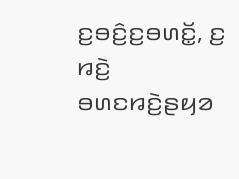ꤢ꤬ꤋꤢꤨ꤬ꤢ꤬ꤋꤛꤢꤩ꤭, ꤢ꤬ ꤙꤢꤧ꤬ ꤋꤛꤢꤙꤢꤧ꤬ꤔꤟꤤ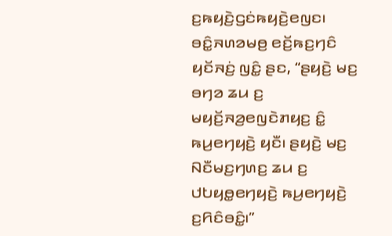ꤢ꤬ꤒꤟꤢꤧ꤬ꤞꤢꤦꤒꤟꤢꤧ꤬ꤕꤜꤢ꤯
ꤋꤢꤨ꤭ꤏꤛꤤꤗꤥ꤬ ꤕꤢꤩ꤬ꤒꤢ꤬ꤚꤢꤨ ꤟꤢꤩꤏꤢꤦ꤬ ꤜꤢꤨ꤭ ꤔꤢ, “ꤔꤟꤢꤧ꤬ ꤗꤢ꤬ ꤋꤚꤤ ꤘꤣ ꤢ꤬ ꤗꤟꤢꤩ꤬ꤏꤤ꤬ꤕꤜꤢꤧꤊꤟꤢ꤬ ꤢꤨ꤭ ꤒꤣ꤬ꤕꤚꤟꤢꤧ꤬ ꤟꤢꤪ꤯ ꤔꤟꤢꤧ꤬ ꤗꤢ꤬ ꤡꤢꤪꤗꤢ꤬ꤚꤛꤢ꤬ ꤘꤣ ꤢ꤬ ꤓꤝꤟꤥ꤭ꤕꤚꤟꤢꤧ꤬ ꤒꤣ꤬ꤕꤚꤟꤢꤧ꤬ ꤢ꤬ꤖꤢꤨꤋꤢꤨ꤭꤯”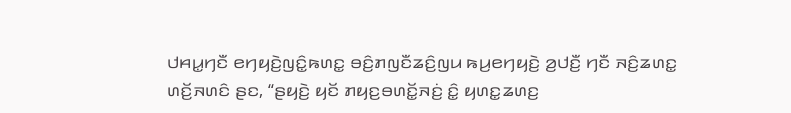ꤓꤌꤣ꤭ꤚꤢꤪ ꤕꤚꤟꤢꤧ꤬ꤜꤢꤨ꤭ꤒꤛꤢ꤭ ꤋꤢꤨ꤬ꤊꤜꤢꤪꤘꤢꤨ꤬ꤜꤣ ꤒꤣ꤬ꤕꤚꤟꤢꤧ꤬ ꤤ꤬ꤓꤢꤪ꤬ ꤚꤢꤪ ꤏꤢꤨ꤬ꤘꤛꤢ꤭ ꤛꤢꤩ꤬ꤏꤛꤢꤨ ꤔꤢ, “ꤔꤟꤢꤧ꤬ ꤟꤢꤩ ꤊꤟꤢ꤬ꤋꤛꤢꤩ꤭ꤏꤢꤦ꤬ ꤢꤨ꤭ ꤟꤛꤢ꤭ꤘꤛꤢ꤬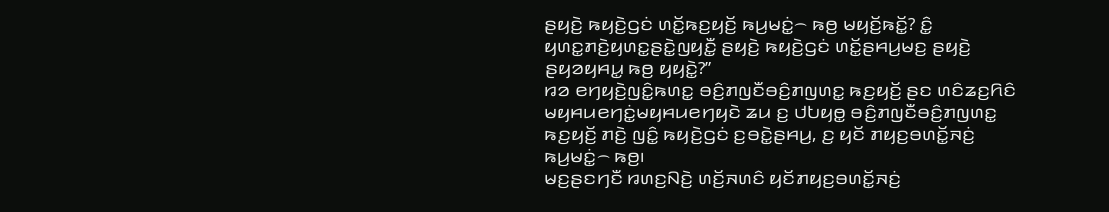ꤔꤟꤢꤧ꤬ ꤒꤟꤢꤧ꤬ꤞꤢꤦ ꤛꤢꤩ꤭ꤒꤢ꤬ꤟꤢꤩ꤬ ꤒꤣ꤬ꤗꤢꤦ꤭꤮ ꤒꤥ꤬ ꤗꤟꤢꤩ꤬ꤒꤢꤩ꤭? ꤢꤨ꤭ ꤟꤛꤢ꤭ꤊꤢꤧ꤬ꤟꤛꤢ꤭ꤔꤢꤧ꤭ꤜꤟꤢꤪ꤭ ꤔꤟꤢꤧ꤬ ꤒꤟꤢꤧ꤬ꤞꤢꤦ ꤛꤢꤩ꤭ꤔꤌꤣ꤬ꤗꤢ꤬ ꤔꤟꤢꤧ꤬ ꤔꤟꤤꤟꤌꤣ꤭ ꤒꤥ꤬ ꤟꤟꤢꤧ꤭?”
ꤙꤤ ꤕꤚꤟꤢꤧ꤬ꤜꤢꤨ꤭ꤒꤛꤢ꤭ ꤋꤢꤨ꤬ꤊꤜꤢꤪꤋꤢꤨ꤬ꤊꤜꤛꤢ꤭ ꤒꤢ꤬ꤟꤢꤩ꤬ ꤔꤢ ꤛꤢꤨꤘꤢ꤬ꤖꤢꤨ ꤗꤟꤌꤣꤕꤚꤢꤦ꤭ꤗꤟꤌꤣꤕꤚꤟꤢꤧ ꤘꤣ ꤢ꤬ ꤓꤝꤟꤥ꤭ ꤋꤢꤨ꤬ꤊꤜꤢꤪꤋꤢꤨ꤬ꤊꤜꤛꤢ꤭ ꤒꤢ꤬ꤟꤢꤩ꤬ ꤊꤢꤧ꤬ ꤜꤢꤨ꤭ ꤒꤟꤢꤧ꤬ꤞꤢꤦ ꤢ꤬ꤋꤢꤧ꤭ꤔꤌꤣ꤬, ꤢ꤬ ꤟꤢꤩ ꤊꤟꤢ꤬ꤋꤛꤢꤩ꤭ꤏꤢꤦ꤬ ꤒꤣ꤬ꤗꤢꤦ꤭꤮ ꤒꤥ꤬꤯
ꤗꤢ꤬ꤔꤢꤚꤢꤪ ꤙꤛꤢ꤬ꤡꤢꤧ꤬ ꤛꤢꤩ꤬ꤏꤛꤢꤨ ꤟꤢꤩꤊꤟꤢ꤬ꤋꤛꤢꤩ꤭ꤏꤢꤦ꤬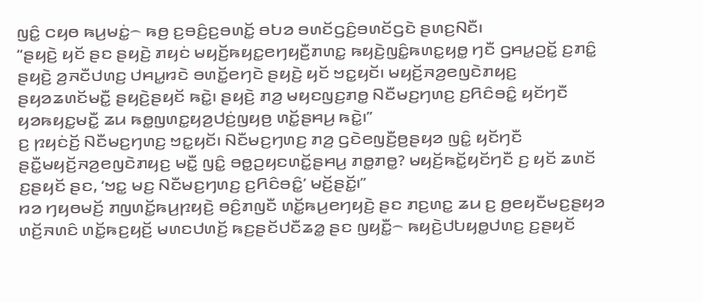ꤜꤢꤨ꤭ ꤍꤟꤥ ꤒꤣ꤬ꤗꤢꤦ꤭꤮ ꤒꤥ꤬ ꤢ꤬ꤋꤢꤨ꤬ꤢ꤬ꤋꤛꤢꤩ꤭ ꤋꤝꤤ ꤋꤛꤢꤩꤞꤢꤨ꤬ꤋꤛꤢꤩꤞꤢꤧ ꤔꤛꤢ꤬ꤡꤢꤪ꤯
“ꤔꤟꤢꤧ꤬ ꤟꤢꤩ ꤔꤢ ꤔꤟꤢꤧ꤬ ꤊꤟꤢꤦ ꤗꤟꤢꤩ꤬ꤒꤟꤢ꤭ꤕꤚꤟꤢꤪ꤬ꤊꤛꤢ꤭ ꤒꤟꤢꤧ꤬ꤜꤢꤨ꤭ꤒꤛꤢ꤭ꤟꤥ꤭ ꤚꤢꤪ ꤞꤌꤣ꤭ꤑꤢꤩ꤭ ꤢ꤬ꤊꤢꤨ꤭ ꤔꤟꤢꤧ꤬ ꤤ꤬ꤏꤢꤪꤓꤛꤢ꤬ ꤓꤌꤣ꤭ꤙꤢꤧ ꤋꤛꤢꤩ꤭ꤕꤚꤢꤧ ꤔꤟꤢꤧ꤬ ꤟꤢꤩ ꤠꤢ꤭ꤟꤢꤩ꤯ ꤗꤟꤢꤩ꤬ꤏꤤ꤬ꤕꤜꤢꤧꤊꤟꤢ꤬ ꤔꤟꤤꤘꤛꤢꤩꤗꤢꤪ꤭ ꤔꤟꤢꤧ꤬ꤔꤟꤢꤩ ꤒꤢꤧ꤭꤯ ꤔꤟꤢꤧ꤬ ꤊꤤ꤬ ꤗꤟꤢꤜꤢ꤬ꤊꤥ꤭ ꤡꤢꤪꤗꤢ꤬ꤚꤛꤢ꤬ ꤢ꤬ꤖꤢꤨꤋꤢꤨ꤭ ꤟꤢꤩꤚꤢꤪ ꤟꤤꤒꤟꤢ꤭ꤗꤢꤪ꤭ ꤘꤣ ꤒꤥ꤭ꤜꤛꤢ꤭ꤟꤤ꤬ꤓꤢꤦ꤬ꤜꤟꤥ꤬ ꤛꤢꤩ꤭ꤔꤌꤣ꤬ ꤒꤢꤧ꤭꤯”
ꤢ꤬ ꤐꤟꤢꤦꤢꤩ꤬ ꤡꤢꤪꤗꤢ꤬ꤚꤛꤢ꤬ ꤠꤢ꤭ꤟꤢꤩ꤯ ꤡꤢꤪꤗꤢ꤬ꤚꤛꤢ꤬ ꤊꤤ꤬ ꤞꤢꤧꤕꤜꤢꤪ꤬ꤥ꤬ꤔꤟꤤ ꤜꤢꤨ꤭ ꤟꤢꤩꤚꤢꤪ ꤔꤢꤪ꤭ꤗꤟꤢꤩ꤬ꤏꤤ꤬ꤕꤜꤢꤧꤊꤟꤢ꤬ ꤗꤢꤪ꤭ ꤜꤢꤨ꤭ ꤋꤥ꤭ꤑꤟꤢꤛꤢꤩ꤭ꤔꤌꤣ꤬ ꤊꤥ꤭ꤊꤥ꤭? ꤗꤟꤢꤩ꤬ꤒꤢꤩ꤭ꤟꤢꤩꤚꤢꤪ ꤢ꤬ ꤟꤢꤩ ꤘꤛꤢꤩ ꤢ꤬ꤔꤟꤢꤩ ꤔꤢ, ‘ꤠꤢ꤭ ꤗꤢ꤬ ꤡꤢꤪꤗꤢ꤬ꤚꤛꤢ꤬ ꤢ꤬ꤖꤢꤨꤋꤢꤨ꤭’ ꤗꤢꤩ꤬ꤔꤢꤩ꤭꤯”
ꤙꤤ ꤚꤟꤥꤗꤢꤩ꤬ ꤊꤜꤛꤢꤩ꤭ꤒꤣ꤬ꤐꤟꤢꤧ꤬ ꤋꤢꤨ꤬ꤊꤜꤢꤪ ꤛꤢꤩ꤭ꤒꤣ꤬ꤕꤚꤟꤢꤧ꤬ ꤔꤢ ꤊꤢ꤬ꤛꤢ꤭ ꤘꤣ ꤢ꤬ ꤥ꤬ꤕꤟꤢꤪꤗꤢ꤬ꤔꤟꤤ ꤛꤢꤩ꤬ꤏꤛꤢꤨ ꤛꤢꤩ꤭ꤒꤢ꤬ꤟꤢꤩ꤬ ꤗꤛꤢꤓꤛꤢꤩ꤬ ꤒꤢ꤬ꤔꤢꤩꤓꤢꤪꤘꤤ꤭ ꤔꤢ ꤜꤟꤢꤪ꤭꤮ ꤒꤟꤢꤧ꤬ꤓꤝꤟꤥ꤭ꤓꤛꤢ꤬ ꤢ꤬ꤔꤟꤢꤩ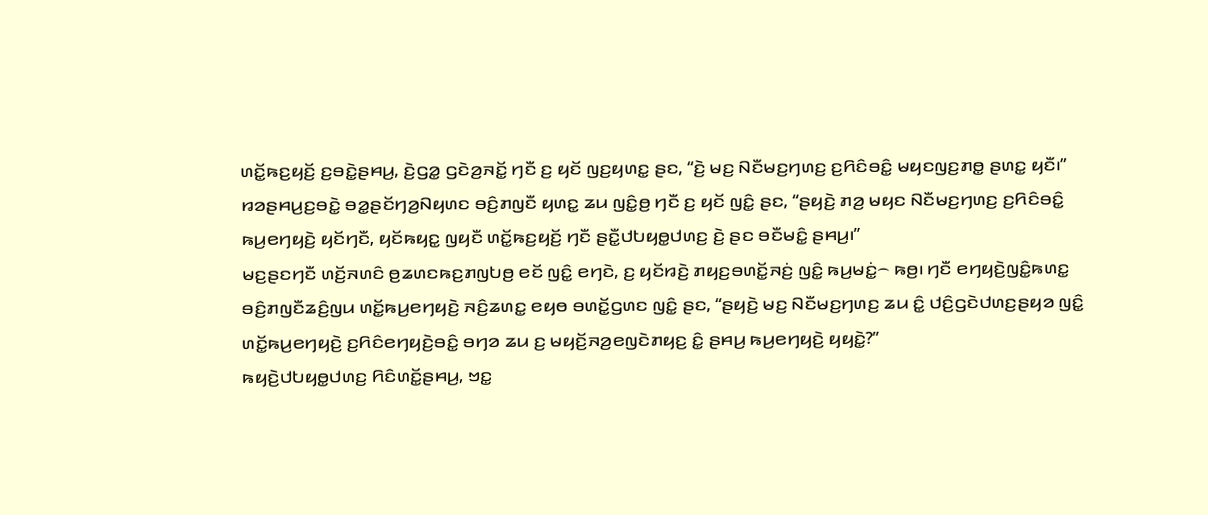ꤛꤢꤩ꤭ꤒꤢ꤬ꤟꤢꤩ꤬ ꤢ꤬ꤋꤢꤧ꤭ꤔꤌꤣ꤬, ꤢꤧ꤬ꤞꤤ꤭ ꤞꤢꤧꤤ꤬ꤏꤢꤩ꤭ ꤚꤢꤪ ꤢ꤬ ꤟꤢꤩ ꤜꤢ꤬ꤟꤛꤢ꤭ ꤔꤢ, “ꤢꤧ꤬ ꤗꤢ꤬ ꤡꤢꤪꤗꤢ꤬ꤚꤛꤢ꤬ ꤢ꤬ꤖꤢꤨꤋꤢꤨ꤭ ꤗꤟꤢꤜꤢ꤬ꤊꤥ꤭ ꤔꤛꤢ꤭ ꤟꤢꤪ꤯”
ꤙꤤꤔꤌꤣ꤬ꤢ꤬ꤋꤢꤧ꤭ ꤋꤤ꤭ꤔꤢꤩꤚꤤ꤬ꤡꤟꤛꤢ ꤋꤢꤨ꤬ꤊꤜꤢꤪ ꤟꤛꤢ꤭ ꤘꤣ ꤜꤢꤨ꤭ꤥ꤬ ꤚꤢꤪ ꤢ꤬ ꤟꤢꤩ ꤜꤢꤨ꤭ ꤔꤢ, “ꤔꤟꤢꤧ꤬ ꤊꤤ꤬ ꤗꤟꤢ ꤡꤢꤪꤗꤢ꤬ꤚꤛꤢ꤬ ꤢ꤬ꤖꤢꤨꤋꤢꤨ꤭ ꤒꤣ꤬ꤕꤚꤟꤢꤧ꤬ ꤟꤢꤩꤚꤢꤪ, ꤟꤢꤩꤒꤟꤢ꤭ ꤜꤟꤢꤪ ꤛꤢꤩ꤭ꤒꤢ꤬ꤟꤢꤩ꤬ ꤚꤢꤪ ꤔꤢꤪ꤭ꤓꤝꤟꤥ꤭ꤓꤛꤢ꤬ ꤢꤧ꤬ ꤔꤢ ꤋꤢꤪꤗꤢꤨ꤭ ꤔꤌꤣ꤬꤯”
ꤗꤢ꤬ꤔꤢꤚꤢꤪ ꤛꤢꤩ꤬ꤏꤛꤢꤨ ꤥ꤬ꤘꤛꤢꤒꤢ꤬ꤊꤜꤝꤥ꤬ ꤕꤢꤩ ꤜꤢꤨ꤭ ꤕꤚꤢꤧ, ꤢ꤬ ꤟꤢꤩꤙꤢꤧ꤬ ꤊꤟꤢ꤬ꤋꤛꤢꤩ꤭ꤏꤢꤦ꤬ ꤜꤢꤨ꤭ ꤒꤣ꤬ꤗꤢꤦ꤭꤮ ꤒꤥ꤬꤯ ꤚꤢꤪ ꤕꤚꤟꤢꤧ꤬ꤜꤢꤨ꤭ꤒꤛꤢ꤭ ꤋꤢꤨ꤬ꤊꤜꤢꤪꤘꤢꤨ꤬ꤜꤣ ꤛꤢꤩ꤭ꤒꤣ꤬ꤕꤚꤟꤢꤧ꤬ ꤏꤢꤨ꤬ꤘꤛꤢ꤭ ꤕꤟꤥ ꤋꤛꤢꤩ꤭ꤞꤛꤢ ꤜꤢꤨ꤭ ꤔꤢ, “ꤔꤟꤢꤧ꤬ ꤗꤢ꤬ ꤡꤢꤪꤗꤢ꤬ꤚꤛꤢ꤬ ꤘꤣ ꤢꤨ꤭ ꤓꤢꤨ꤬ꤞꤢꤧꤓꤛꤢ꤬ꤔꤟꤤ ꤜꤢꤨ꤭ ꤛꤢꤩ꤭ꤒꤣ꤬ꤕꤚꤟꤢꤧ꤬ ꤢ꤬ꤖꤢꤨꤕꤚꤟꤢꤧ꤬ꤋꤢꤨ꤭ ꤋꤚꤤ ꤘꤣ ꤢ꤬ ꤗꤟꤢꤩ꤬ꤏꤤ꤬ꤕꤜꤢꤧꤊꤟꤢ꤬ ꤢꤨ꤭ ꤔꤌꤣ꤬ ꤒꤣ꤬ꤕꤚꤟꤢꤧ꤬ ꤟꤟꤢꤧ꤭?”
ꤒꤟꤢꤧ꤬ꤓꤝꤟꤥ꤭ꤓꤛꤢ꤬ ꤖꤢꤨꤛꤢꤩ꤭ꤔꤌꤣ꤬, ꤠꤢ꤭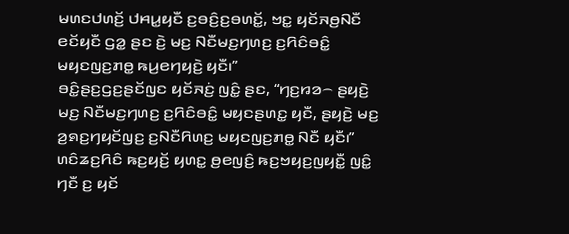ꤗꤛꤢꤓꤛꤢꤩ꤬ ꤓꤌꤣ꤭ꤟꤢꤪ ꤢ꤬ꤋꤢꤨ꤬ꤢ꤬ꤋꤛꤢꤩ꤭, ꤠꤢ꤭ ꤟꤢꤩꤏꤥ꤬ꤡꤢꤪ ꤕꤢꤩꤟꤢꤪ ꤞꤤ꤭ ꤔꤢ ꤢꤧ꤬ ꤗꤢ꤬ ꤡꤢꤪꤗꤢ꤬ꤚꤛꤢ꤬ ꤢ꤬ꤖꤢꤨꤋꤢꤨ꤭ ꤗꤟꤢꤜꤢ꤬ꤊꤥ꤭ ꤒꤣ꤬ꤕꤚꤟꤢꤧ꤬ ꤟꤢꤪ꤯”
ꤋꤢꤨ꤭ꤔꤢ꤬ꤞꤢ꤬ꤔꤢꤩꤜꤢ ꤟꤢꤩꤏꤢꤦ꤬ ꤜꤢꤨ꤭ ꤔꤢ, “ꤚꤢ꤬ꤙꤤ꤮ ꤔꤟꤢꤧ꤬ ꤗꤢ꤬ ꤡꤢꤪꤗꤢ꤬ꤚꤛꤢ꤬ ꤢ꤬ꤖꤢꤨꤋꤢꤨ꤭ ꤗꤟꤢꤔꤛꤢ꤭ ꤟꤢꤪ, ꤔꤟꤢꤧ꤬ ꤗꤢ꤬ ꤤ꤬ꤎꤢ꤬ꤚꤟꤢꤩꤜꤢ꤬ ꤢ꤬ꤡꤢꤪꤖꤛꤢ꤬ ꤗꤟꤢꤜꤢ꤬ꤊꤥ꤭ ꤡꤢꤪ ꤟꤢꤪ꤯”
ꤛꤢꤨꤘꤢ꤬ꤖꤢꤨ ꤒꤢ꤬ꤟꤢꤩ꤬ ꤟꤛꤢ꤭ ꤥ꤬ꤕꤜꤢꤨ꤬ ꤒꤢ꤬ꤠꤟꤢ꤬ꤜꤟꤢꤪ꤭ ꤜꤢꤨ꤭ ꤚꤢꤪ ꤢ꤬ ꤟꤢꤩ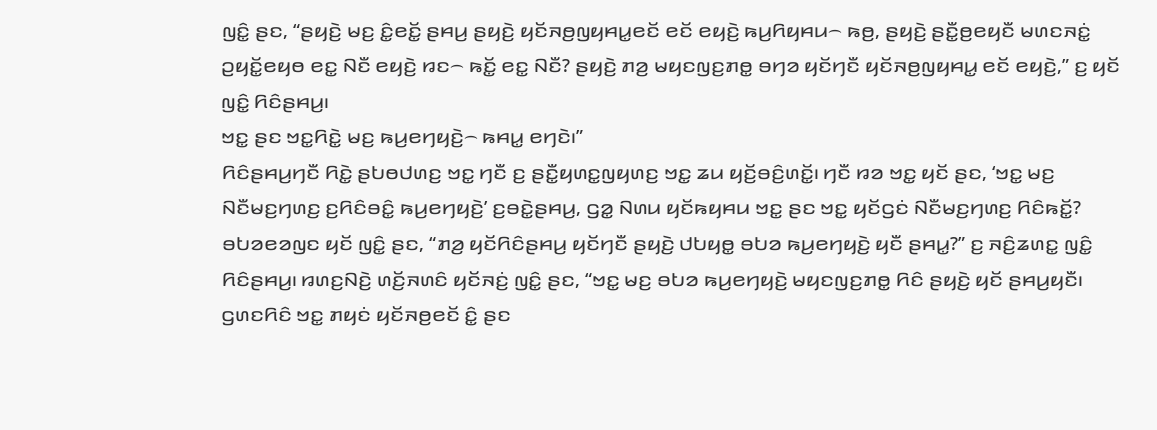ꤜꤢꤨ꤭ ꤔꤢ, “ꤔꤟꤢꤧ꤬ ꤗꤢ꤬ ꤢꤨ꤭ꤕꤢꤩ꤭ ꤔꤌꤣ꤬ ꤔꤟꤢꤧ꤬ ꤟꤢꤩꤏꤥ꤬ꤜꤟꤌꤣ꤭ꤕꤢꤩ ꤕꤢꤩ ꤕꤟꤢꤧ꤬ ꤒꤣ꤬ꤖꤟꤌꤣ꤮ ꤒꤥ꤬, ꤔꤟꤢꤧ꤬ ꤔꤢꤪ꤭ꤥ꤬ꤕꤟꤢꤪ ꤗꤛꤢꤏꤢꤦ꤭ ꤑꤟꤢꤩ꤭ꤕꤟꤥ ꤕꤢ꤭ ꤡꤢꤪ ꤕꤟꤢꤧ꤬ ꤙꤢ꤮ ꤒꤢꤩ꤭ ꤕꤢ꤭ ꤡꤢꤪ? ꤔꤟꤢꤧ꤬ ꤊꤤ꤬ ꤗꤟꤢꤜꤢ꤬ꤊꤥ꤭ ꤋꤚꤤ ꤟꤢꤩꤚꤢꤪ ꤟꤢꤩꤏꤥ꤬ꤜꤟꤌꤣ꤭ ꤕꤢꤩ ꤕꤟꤢꤧ꤬,” ꤢ꤬ ꤟꤢꤩ ꤜꤢꤨ꤭ ꤖꤢꤨꤔꤌꤣ꤬꤯
ꤠꤢ꤭ ꤔꤢ ꤠꤢ꤭ꤖꤢꤧ꤭ ꤗꤢ꤬ ꤒꤣ꤬ꤕꤚꤟꤢꤧ꤬꤮ ꤒꤌꤣ꤭ ꤕꤚꤢꤧ꤯”
ꤖꤢꤨꤔꤌꤣ꤬ꤚꤢꤪ ꤖꤢꤧ꤭ ꤔꤝꤥꤓꤛꤢ꤬ ꤠꤢ꤭ ꤚꤢꤪ ꤢ꤬ ꤔꤢꤪ꤭ꤟꤛꤢ꤭ꤜꤟꤛꤢ꤬ ꤠꤢ꤭ ꤘꤣ ꤟꤢꤩ꤬ꤋꤢꤨ꤬ꤛꤢꤩ꤭꤯ ꤚꤢꤪ ꤙꤤ ꤠꤢ꤭ ꤟꤢꤩ ꤔꤢ, ‘ꤠꤢ꤭ ꤗꤢ꤬ ꤡꤢꤪꤗꤢ꤬ꤚꤛꤢ꤬ ꤢ꤬ꤖꤢꤨꤋꤢꤨ꤭ ꤒꤣ꤬ꤕꤚꤟꤢꤧ꤬’ ꤢ꤬ꤋꤢꤧ꤭ꤔꤌꤣ꤬, ꤞꤤ꤭ ꤡꤛꤣ ꤟꤢꤩꤒꤟꤌꤣ ꤠꤢ꤭ ꤔꤢ ꤠꤢ꤭ ꤟꤢꤩꤞꤢꤦ ꤡꤢꤪꤗꤢ꤬ꤚꤛꤢ꤬ ꤖꤢꤨꤒꤢꤩ꤭?
ꤋꤝꤤꤕꤤꤜꤢ ꤟꤢꤩ ꤜꤢꤨ꤭ ꤔꤢ, “ꤊꤤ꤬ ꤟꤢꤩꤖꤢꤨꤔꤌꤣ꤬ ꤟꤢꤩꤚꤢꤪ ꤔꤟꤢꤧ꤬ ꤓꤝꤟꤥ꤭ ꤋꤝꤤ ꤒꤣ꤬ꤕꤚꤟꤢꤧ꤬ ꤟꤢꤪ ꤔꤌꤣ꤭?” ꤢ꤬ ꤏꤢꤨ꤬ꤘꤛꤢ꤭ ꤜꤢꤨ꤭ ꤖꤢꤨꤔꤌꤣ꤬꤯ ꤙꤛꤢ꤬ꤡꤢꤧ꤬ ꤛꤢꤩ꤬ꤏꤛꤢꤨ ꤟꤢꤩꤏꤢꤦ꤬ ꤜꤢꤨ꤭ ꤔꤢ, “ꤠꤢ꤭ ꤗꤢ꤬ ꤋꤝꤤ ꤒꤣ꤬ꤕꤚꤟꤢꤧ꤬ ꤗꤟꤢꤜꤢ꤬ꤊꤥ꤭ ꤖꤢꤨ ꤔꤟꤢꤧ꤬ ꤟꤢꤩ ꤔꤌꤣ꤬ꤟꤢꤪ꤯ ꤞꤛꤢꤖꤢꤨ ꤠꤢ꤭ ꤊꤟꤢꤦ ꤟꤢꤩꤏꤥ꤬ꤕꤢꤩ ꤢꤨ꤭ ꤔꤢ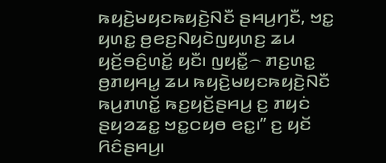ꤒꤟꤢꤧ꤬ꤗꤟꤢꤒꤟꤢꤧ꤬ꤡꤢꤪ ꤔꤌꤣ꤬ꤚꤢꤪ, ꤠꤢ꤭ ꤟꤛꤢ꤭ ꤥ꤬ꤕꤢ꤬ꤡꤟꤢꤧꤜꤟꤛꤢ꤬ ꤘꤣ ꤟꤢꤩ꤬ꤋꤢꤨ꤬ꤛꤢꤩ꤭ ꤟꤢꤪ꤯ ꤜꤟꤢꤪ꤭꤮ ꤊꤢ꤬ꤛꤢ꤭ ꤥ꤬ꤊꤟꤌꤣ꤭ ꤘꤣ ꤒꤟꤢꤧ꤬ꤗꤟꤢꤒꤟꤢꤧ꤬ꤡꤢꤪ ꤒꤣ꤬ꤊꤛꤢꤩ꤭ ꤒꤢ꤬ꤟꤢꤩ꤬ꤔꤌꤣ꤬ ꤢ꤬ ꤊꤟꤢꤦ ꤔꤟꤤꤘꤢ꤭ ꤠꤢ꤭ꤍꤟꤥ ꤕꤢ꤭꤯” ꤢ꤬ ꤟꤢꤩ ꤖꤢꤨꤔꤌꤣ꤬꤯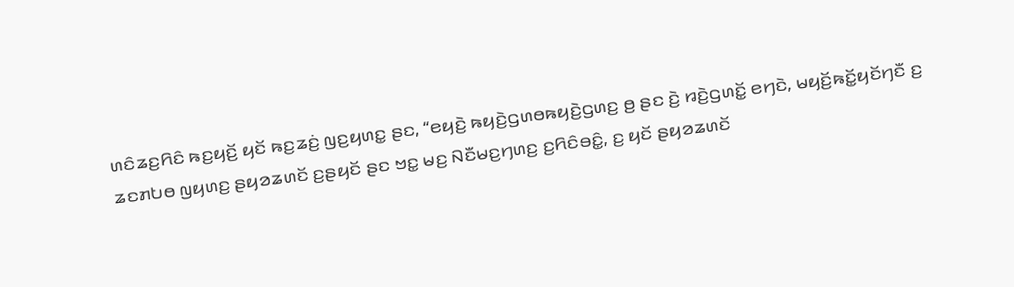ꤛꤢꤨꤘꤢ꤬ꤖꤢꤨ ꤒꤢ꤬ꤟꤢꤩ꤬ ꤟꤢꤩ ꤒꤢ꤬ꤘꤢꤦ꤬ ꤜꤢ꤬ꤟꤛꤢ꤭ ꤔꤢ, “ꤕꤟꤢꤧ꤬ ꤒꤟꤢꤧ꤬ꤞꤛꤥꤒꤟꤢꤧ꤬ꤞꤛꤢ꤬ ꤥ꤬ ꤔꤢ ꤢꤧ꤬ ꤙꤢꤧ꤬ꤞꤛꤢꤩ꤭ ꤕꤚꤢꤧ, ꤗꤟꤢꤩ꤬ꤒꤢꤩ꤭ꤟꤢꤩꤚꤢꤪ ꤢ꤬ ꤘꤢꤊꤝꤥ ꤜꤟꤛꤢ꤬ ꤔꤟꤤꤘꤛꤢꤩ ꤢ꤬ꤔꤟꤢꤩ ꤔꤢ ꤠꤢ꤭ ꤗꤢ꤬ ꤡꤢꤪꤗꤢ꤬ꤚꤛꤢ꤬ ꤢ꤬ꤖꤢꤨꤋꤢꤨ꤭, ꤢ꤬ ꤟꤢꤩ ꤔꤟꤤꤘꤛꤢꤩ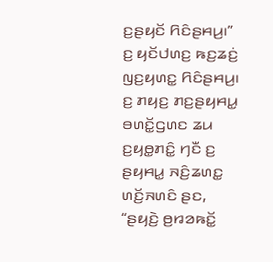ꤢ꤬ꤔꤟꤢꤩ ꤖꤢꤨꤔꤌꤣ꤬꤯” ꤢ꤬ ꤟꤢꤩꤓꤛꤢ꤬ ꤒꤢ꤬ꤘꤢꤦ꤬ ꤜꤢ꤬ꤟꤛꤢ꤭ ꤖꤢꤨꤔꤌꤣ꤬꤯
ꤢ꤬ ꤊꤟꤢ꤬ ꤊꤢ꤬ꤔꤟꤌꤣ꤭ ꤋꤛꤢꤩ꤭ꤞꤛꤢ ꤘꤣ ꤢ꤬ꤟꤥ꤭ꤊꤢꤨ꤭ ꤚꤢꤪ ꤢ꤬ ꤔꤟꤌꤣ꤭ ꤏꤢꤨ꤬ꤘꤛꤢ꤭ ꤛꤢꤩ꤬ꤏꤛꤢꤨ ꤔꤢ, “ꤔꤟꤢꤧ꤬ ꤥ꤬ꤙꤤꤒꤢꤩ꤭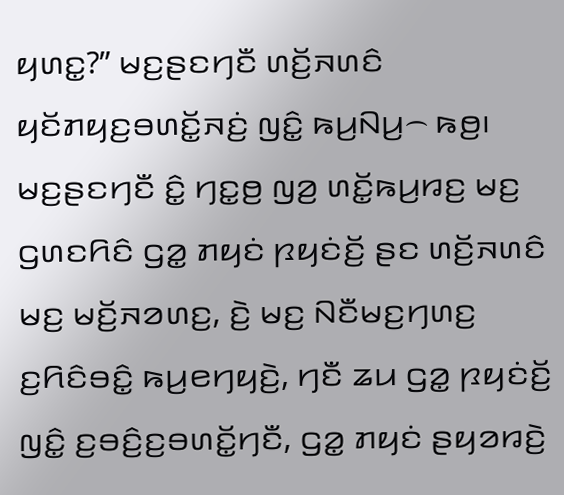ꤟꤛꤢ꤭?” ꤗꤢ꤬ꤔꤢꤚꤢꤪ ꤛꤢꤩ꤬ꤏꤛꤢꤨ ꤟꤢꤩꤊꤟꤢ꤬ꤋꤛꤢꤩ꤭ꤏꤢꤦ꤬ ꤜꤢꤨ꤭ ꤒꤣ꤬ꤡꤣ꤬꤮ ꤒꤥ꤬꤯
ꤗꤢ꤬ꤔꤢꤚꤢꤪ ꤢꤨ꤭ ꤚꤢ꤭ꤥ꤬ ꤜꤤ꤬ ꤛꤢꤩ꤭ꤒꤣ꤬ꤙꤢ꤬ ꤗꤢ꤬ ꤞꤛꤢꤖꤢꤨ ꤞꤤ꤭ ꤊꤟꤢꤦ ꤐꤟꤢꤦꤢꤩ꤬ ꤔꤢ ꤛꤢꤩ꤬ꤏꤛꤢꤨ ꤗꤢ꤬ ꤗꤢꤩ꤬ꤏꤤꤛꤢ꤬, ꤢꤧ꤬ ꤗꤢ꤬ ꤡꤢꤪꤗꤢ꤬ꤚꤛꤢ꤬ ꤢ꤬ꤖꤢꤨꤋꤢꤨ꤭ ꤒꤣ꤬ꤕꤚꤟꤢꤧ꤬, ꤚꤢꤪ ꤘꤣ ꤞꤤ꤭ ꤐꤟꤢꤦꤢꤩ꤬ ꤜꤢꤨ꤭ ꤢ꤬ꤋꤢꤨ꤬ꤢ꤬ꤋꤛꤢꤩ꤭ꤚꤢꤪ, ꤞꤤ꤭ ꤊꤟꤢꤦ ꤔꤟꤤꤙꤢꤧ꤬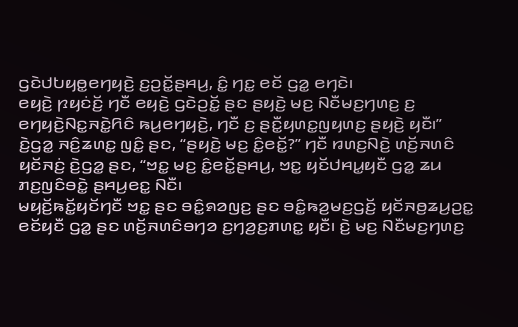ꤞꤢꤧꤓꤝꤟꤥ꤭ꤕꤚꤟꤢꤧ꤬ ꤢ꤬ꤑꤢꤩ꤭ꤔꤌꤣ꤬, ꤢꤨ꤭ ꤚꤢ꤭ ꤕꤢꤩ ꤞꤤ꤭ ꤕꤚꤢꤧ꤯
ꤕꤟꤢꤧ꤬ ꤐꤟꤢꤦꤢꤩ꤬ ꤚꤢꤪ ꤕꤟꤢꤧ꤬ ꤞꤢꤧꤑꤢꤩ꤭ ꤔꤢ ꤔꤟꤢꤧ꤬ ꤗꤢ꤬ ꤡꤢꤪꤗꤢ꤬ꤚꤛꤢ꤬ ꤢ꤬ ꤕꤚꤟꤢꤧ꤬ꤡꤢ꤭ꤏꤢꤧ꤭ꤖꤢꤨ ꤒꤣ꤬ꤕꤚꤟꤢꤧ꤬, ꤚꤢꤪ ꤢ꤬ ꤔꤢꤪ꤭ꤟꤛꤢ꤭ꤜꤟꤛꤢ꤬ ꤔꤟꤢꤧ꤬ ꤟꤢꤪ꤯”
ꤢꤧ꤬ꤞꤤ꤭ ꤏꤢꤨ꤬ꤘꤛꤢ꤭ ꤜꤢꤨ꤭ ꤔꤢ, “ꤔꤟꤢꤧ꤬ ꤗꤢ꤬ ꤢꤨ꤭ꤕꤢꤩ꤭?” ꤚꤢꤪ ꤙꤛꤢ꤬ꤡꤢꤧ꤬ ꤛꤢꤩ꤬ꤏꤛꤢꤨ ꤟꤢꤩꤏꤢꤦ꤬ ꤢꤧ꤬ꤞꤤ꤭ ꤔꤢ, “ꤠꤢ꤭ ꤗꤢ꤬ ꤢꤨ꤭ꤕꤢꤩ꤭ꤔꤌꤣ꤬, ꤠꤢ꤭ ꤟꤢꤩꤓꤌꤣ꤭ꤟꤢꤪ ꤞꤤ꤭ ꤘꤣ ꤊꤢ꤬ꤜꤢꤨꤋꤢꤧ꤭ ꤔꤌꤣ꤬ꤕꤢ꤭ ꤡꤢꤪ꤯
ꤗꤟꤢꤩ꤬ꤒꤢꤩ꤭ꤟꤢꤩꤚꤢꤪ ꤠꤢ꤭ ꤔꤢ ꤋꤢꤨ꤭ꤎꤤꤜꤢ꤬ ꤔꤢ ꤋꤢꤨ꤭ꤒꤤ꤬ꤗꤢ꤬ꤞꤢꤩ꤬ ꤟꤢꤩꤏꤥ꤬ꤘꤣ꤬ꤑꤢ꤭ ꤕꤢꤩꤟꤢꤪ ꤞꤤ꤭ ꤔꤢ ꤛꤢꤩ꤬ꤏꤛꤢꤨꤋꤚꤤ ꤢ꤬ꤚꤤ꤬ꤢ꤬ꤊꤛꤢ꤭ ꤟꤢꤪ꤯ ꤢꤧ꤬ ꤗꤢ꤬ ꤡꤢꤪꤗꤢ꤬ꤚꤛꤢ꤬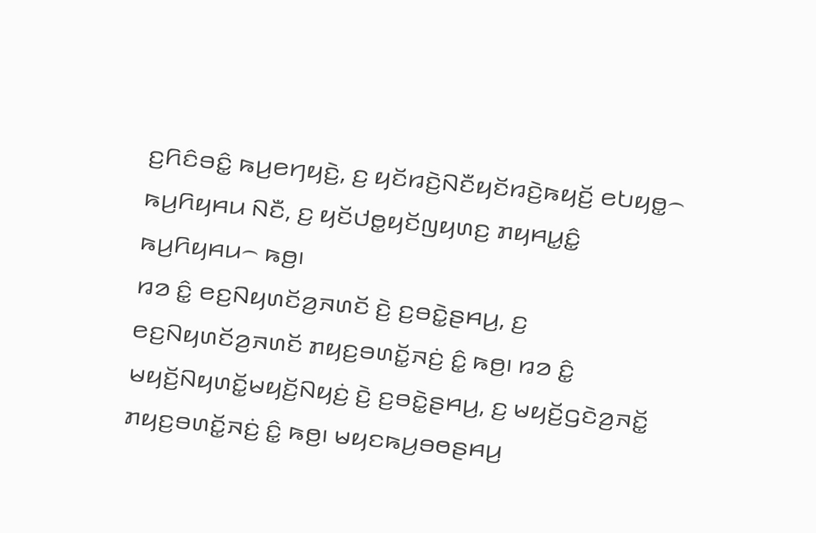ꤢ꤬ꤖꤢꤨꤋꤢꤨ꤭ ꤒꤣ꤬ꤕꤚꤟꤢꤧ꤬, ꤢ꤬ ꤟꤢꤩꤙꤢꤧ꤬ꤡꤢꤪꤟꤢꤩꤙꤢꤧ꤬ꤒꤟꤢꤩ꤬ ꤕꤝꤟꤥ꤭꤮ ꤒꤣ꤬ꤖꤟꤌꤣ ꤡꤢꤪ, ꤢ꤬ ꤟꤢꤩꤓꤥ꤭ꤟꤢꤩꤜꤟꤛꤢ꤬ ꤊꤟꤌꤣ꤭ꤢꤨ꤭ ꤒꤣ꤬ꤖꤟꤌꤣ꤮ ꤒꤥ꤬꤯
ꤙꤤ ꤢꤨ꤭ ꤕꤢ꤬ꤡꤟꤛꤢꤩꤤ꤬ꤏꤛꤢꤩ ꤢꤧ꤬ ꤢ꤬ꤋꤢꤧ꤭ꤔꤌꤣ꤬, ꤢ꤬ ꤕꤢ꤬ꤡꤟꤛꤢꤩꤤ꤬ꤏꤛꤢꤩ ꤊꤟꤢ꤬ꤋꤛꤢꤩ꤭ꤏꤢꤦ꤬ ꤢꤨ꤭ ꤒꤥ꤬꤯ ꤙꤤ ꤢꤨ꤭ ꤗꤟꤢꤩ꤬ꤡꤟꤛꤢꤩ꤭ꤗꤟꤢꤩ꤬ꤡꤟꤢꤦ꤬ ꤢꤧ꤬ ꤢ꤬ꤋꤢꤧ꤭ꤔꤌꤣ꤬, ꤢ꤬ ꤗꤟꤢꤩ꤬ꤞꤢꤧꤤ꤬ꤏꤢꤩ꤭ ꤊꤟꤢ꤬ꤋꤛꤢꤩ꤭ꤏꤢꤦ꤬ ꤢꤨ꤭ ꤒꤥ꤬꤯ ꤗꤟꤢꤒꤣ꤬ꤋꤥꤔꤌꤣ꤬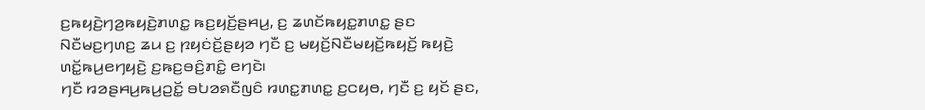ꤢ꤬ꤒꤟꤢꤧ꤬ꤚꤤ꤬ꤒꤟꤢꤧ꤬ꤊꤛꤢ꤭ ꤒꤢ꤬ꤟꤢꤩ꤬ꤔꤌꤣ꤬, ꤢ꤬ ꤘꤛꤢꤩꤒꤟꤢ꤭ꤊꤛꤢ꤭ ꤔꤢ ꤡꤢꤪꤗꤢ꤬ꤚꤛꤢ꤬ ꤘꤣ ꤢ꤬ ꤐꤟꤢꤦꤢꤩ꤬ꤔꤟꤤ ꤚꤢꤪ ꤢ꤬ ꤗꤟꤢꤩ꤬ꤡꤢꤪꤗꤟꤢꤩ꤬ꤒꤟꤢꤩ꤬ ꤒꤟꤢꤧ꤬ ꤛꤢꤩ꤭ꤒꤣ꤬ꤕꤚꤟꤢꤧ꤬ ꤢ꤬ꤒꤢ꤬ꤋꤢꤨ꤬ꤊꤢꤨ꤭ ꤕꤚꤢꤧ꤯
ꤚꤢꤪ ꤙꤤꤔꤌꤣ꤬ꤒꤣ꤬ꤑꤢꤩ꤭ ꤋꤝꤤꤎꤢꤪꤜꤢꤨ ꤙꤛꤢ꤭ꤊꤛꤢ꤭ ꤢ꤬ꤍꤟꤥ, ꤚꤢꤪ ꤢ꤬ ꤟꤢꤩ ꤔꤢ,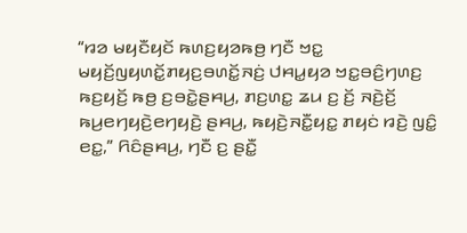“ꤙꤤ ꤗꤟꤢꤪꤟꤢꤩ ꤒꤛꤢ꤬ꤟꤤꤒꤥ꤬ ꤚꤢꤪ ꤠꤢ꤭ ꤗꤟꤢꤩ꤬ꤜꤟꤛꤢꤩ꤭ꤊꤟꤢ꤬ꤋꤛꤢꤩ꤭ꤏꤢꤦ꤬ ꤓꤌꤣ꤭ꤟꤤ ꤠꤢ꤭ꤋꤢꤨ꤬ꤚꤛꤢ꤬ ꤒꤢ꤬ꤟꤢꤩ꤬ ꤒꤥ꤬ ꤢ꤬ꤋꤢꤧ꤭ꤔꤌꤣ꤬, ꤊꤢ꤬ꤛꤢ꤭ ꤘꤣ ꤢ꤬ ꤢꤩ꤬ ꤏꤢꤧ꤬ꤢꤩ꤬ ꤒꤣ꤬ꤕꤚꤟꤢꤧ꤬ꤕꤚꤟꤢꤧ꤬ ꤔꤌꤣ꤬, ꤒꤟꤢꤧ꤬ꤏꤢꤪ꤭ꤟꤢ꤭ ꤊꤟꤢꤦ ꤙꤢꤧ꤬ ꤜꤢꤨ꤭ ꤕꤢ꤭,” ꤖꤢꤨꤔꤌꤣ꤬, ꤚꤢꤪ ꤢ꤬ ꤔꤢꤪ꤭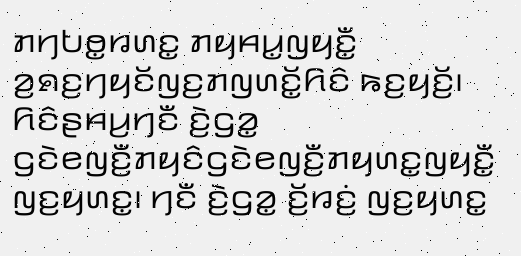ꤊꤚꤝꤥ꤭ꤙꤛꤢ꤭ ꤊꤟꤌꤣ꤭ꤜꤟꤢꤪ꤭ ꤤ꤬ꤎꤢ꤬ꤚꤟꤢꤩꤜꤢ꤬ꤊꤜꤛꤢꤩ꤭ꤖꤢꤨ ꤒꤢ꤬ꤟꤢꤩ꤬꤯ ꤖꤢꤨꤔꤌꤣ꤬ꤚꤢꤪ ꤢꤧ꤬ꤞꤤ꤭ ꤞꤢꤧꤕꤜꤢꤪ꤬ꤊꤟꤢꤨꤞꤢꤧꤕꤜꤢꤪ꤬ꤊꤟꤛꤢ꤭ꤜꤟꤢꤪ꤭ ꤜꤢ꤬ꤟꤛꤢ꤭꤯ ꤚꤢꤪ ꤢꤧ꤬ꤞꤤ꤭ ꤢꤩ꤬ꤙꤢꤦ꤬ ꤜꤢ꤬ꤟꤛꤢ꤭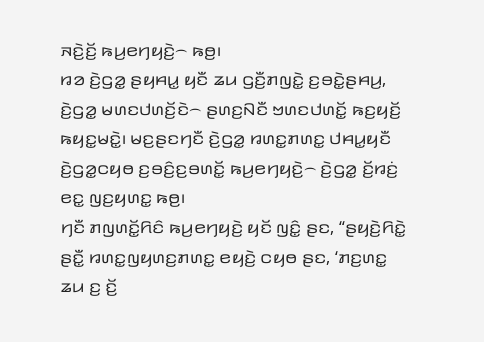ꤏꤢꤧ꤬ꤢꤩ꤬ ꤒꤣ꤬ꤕꤚꤟꤢꤧ꤬꤮ ꤒꤥ꤬꤯
ꤙꤤ ꤢꤧ꤬ꤞꤤ꤭ ꤔꤟꤌꤣ꤭ ꤟꤢꤪ ꤘꤣ ꤞꤢꤪ꤬ꤊꤜꤢꤧ꤭ ꤢ꤬ꤋꤢꤧ꤭ꤔꤌꤣ꤬, ꤢꤧ꤬ꤞꤤ꤭ ꤗꤛꤢꤓꤛꤢꤩ꤬ꤢꤧ꤮ ꤔꤛꤢ꤬ꤡꤢꤪ ꤠꤛꤢꤓꤛꤢꤩ꤭ ꤒꤢ꤬ꤟꤢꤩ꤬ ꤒꤟꤢ꤭ꤗꤢꤧ꤭꤯ ꤗꤢ꤬ꤔꤢꤚꤢꤪ ꤢꤧ꤬ꤞꤤ꤭ ꤙꤛꤢ꤭ꤊꤛꤢ꤭ ꤓꤌꤣ꤭ꤟꤢꤪ ꤢꤧ꤬ꤞꤤ꤭ꤍꤟꤥ ꤢ꤬ꤋꤢꤨ꤬ꤢ꤬ꤋꤛꤢꤩ꤭ ꤒꤣ꤬ꤕꤚꤟꤢꤧ꤬꤮ ꤢꤧ꤬ꤞꤤ꤭ ꤢꤩ꤬ꤙꤢꤦ꤬ ꤕꤢ꤭ ꤜꤢ꤬ꤟꤛꤢ꤭ ꤒꤥ꤬꤯
ꤚꤢꤪ ꤊꤜꤛꤢꤩ꤭ꤖꤢꤨ ꤒꤣ꤬ꤕꤚꤟꤢꤧ꤬ ꤟꤢꤩ ꤜꤢꤨ꤭ ꤔꤢ, “ꤔꤟꤢꤧ꤬ꤖꤢꤧ꤭ ꤔꤢꤪ꤭ ꤙꤛꤢ꤭ꤜꤟꤛꤢ꤬ꤊꤛꤢ꤭ ꤕꤟꤢꤧ꤬ ꤍꤟꤥ ꤔꤢ, ‘ꤊꤢ꤬ꤛꤢ꤭ ꤘꤣ ꤢ꤬ ꤢꤩ꤬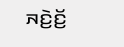ꤏꤢꤧ꤬ꤢꤩ꤬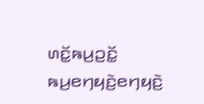ꤛꤢꤩ꤭ꤒꤣ꤬ꤑꤢꤩ꤭ ꤒꤣ꤬ꤕꤚꤟꤢꤧ꤬ꤕꤚꤟꤢꤧ꤬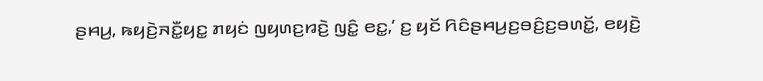ꤔꤌꤣ꤬, ꤒꤟꤢꤧ꤬ꤏꤢꤪ꤭ꤟꤢ꤭ ꤊꤟꤢꤦ ꤜꤟꤛꤢ꤬ꤙꤢꤧ꤬ ꤜꤢꤨ꤭ ꤕꤢ꤭,’ ꤢ꤬ ꤟꤢꤩ ꤖꤢꤨꤔꤌꤣ꤬ꤢ꤬ꤋꤢꤨ꤬ꤢ꤬ꤋꤛꤢꤩ꤭, ꤕꤟꤢꤧ꤬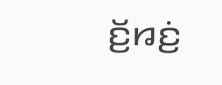ꤢꤩ꤬ꤙꤢꤦ꤬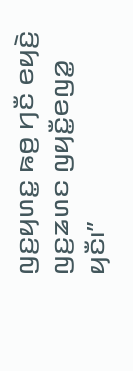ꤜꤢ꤬ꤟꤛꤢ꤭ ꤒꤥ꤬ ꤚꤢꤪ ꤕꤟꤢꤧ꤬ ꤜꤢ꤬ꤘꤛꤢ ꤜꤟꤢꤪ꤭ꤕꤜꤤ꤭ ꤟꤢꤪ꤯”